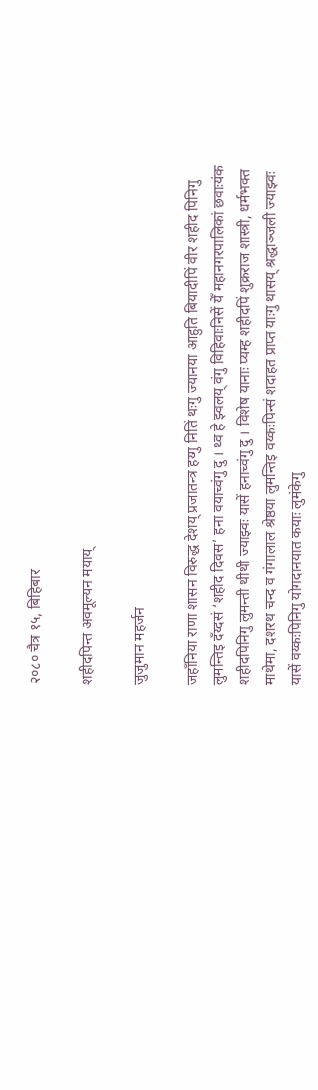२०८० चैत्र १५, बिहिबार

शहीदपिन्त अवमूल्यन मयाय्

जुजुमान महर्जन

जहाँनिया राणा शासन विरुद्ध देशय् प्रजातन्त्र हय्गु नितिं थःगु ज्यानया आहुति बियादीपिं वीर शहीद पिनिगु लुमन्तिइ दँय्दसं ‘शहीद दिवस’ हना वयाच्वंगु दु । थ्व हे झ्वलय् वंगु विहिवाःनिसें येँ महानगरपालिकां छवाःयंक शहीदपिनिगु लुमन्ती थीथी ज्याझ्वः यासें हनाच्वंगु दु । विशेष यानाः प्यम्ह शहीदपिं शुक्रराज शास्त्री, धर्मभक्त माथेमा, दशरथ चन्द व गंगालाल श्रेष्ठया लुमन्तिइ वय्कःपिन्सं शदाहत प्राप्त याःगु थासय् श्रद्धाञ्जली ज्याझ्वः यासें वय्कःपिनिगु योगदानयात कयाः लुमंकेगु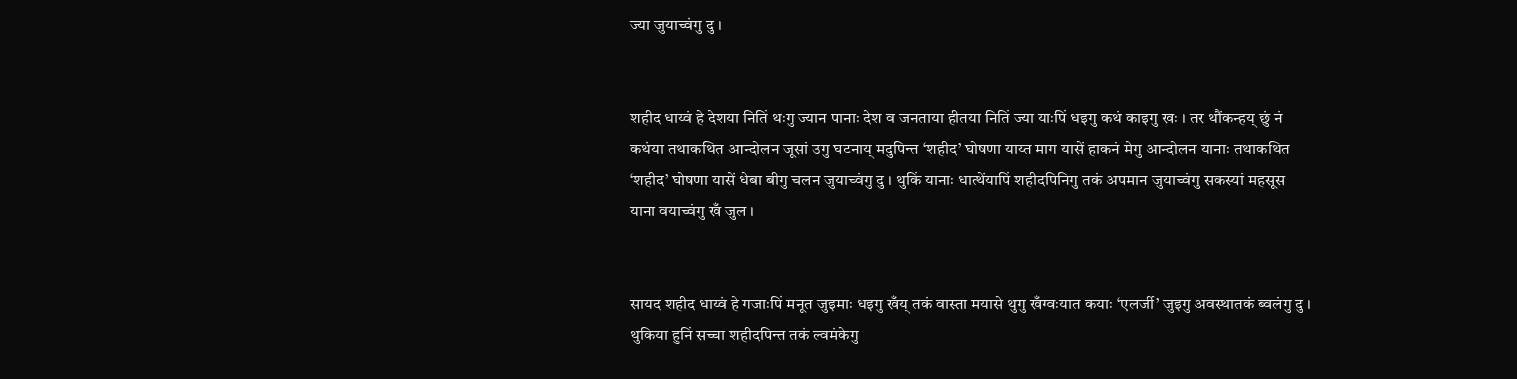ज्या जुयाच्वंगु दु ।


शहीद धाय्वं हे देशया नितिं थःगु ज्यान पानाः देश व जनताया हीतया नितिं ज्या याःपिं धइगु कथं काइगु खः । तर थौंकन्हय् छुं नं कथंया तथाकथित आन्दोलन जूसां उगु घटनाय् मदुपिन्त ‘शहीद’ घोषणा याय्त माग यासें हाकनं मेगु आन्दोलन यानाः तथाकथित ‘शहीद’ घोषणा यासें धेबा बीगु चलन जुयाच्वंगु दु । थुकिं यानाः धात्थेंयापिं शहीदपिनिगु तकं अपमान जुयाच्वंगु सकस्यां महसूस याना वयाच्वंगु खँ जुल ।


सायद शहीद धाय्वं हे गजाःपिं मनूत जुइमाः धइगु खँय् तकं वास्ता मयासे थुगु खँग्वःयात कयाः ‘एलर्जी’ जुइगु अवस्थातकं ब्वलंगु दु । थुकिया हुनिं सच्चा शहीदपिन्त तकं ल्वमंकेगु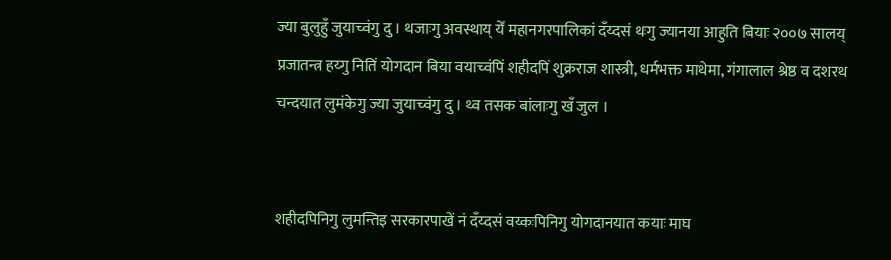ज्या बुलुहुँ जुयाच्वंगु दु । थजाःगु अवस्थाय् येँ महानगरपालिकां दँय्दसं थःगु ज्यानया आहुति बियाः २००७ सालय् प्रजातन्त्र हय्गु नितिं योगदान बिया वयाच्वंपिं शहीदपिं शुक्रराज शास्त्री, धर्मभक्त माथेमा, गंगालाल श्रेष्ठ व दशरथ चन्दयात लुमंकेगु ज्या जुयाच्वंगु दु । थ्व तसक बांलाःगु खँ जुल ।


शहीदपिनिगु लुमन्तिइ सरकारपाखें नं दँय्दसं वय्कःपिनिगु योगदानयात कयाः माघ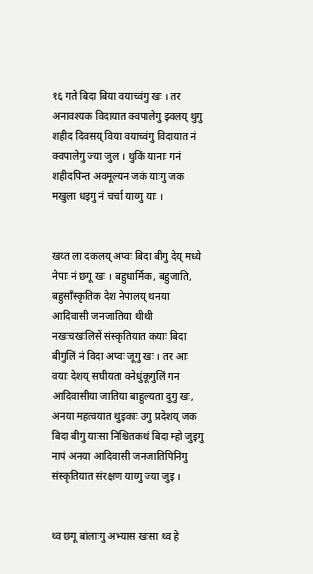१६ गते बिदा बिया वयाच्वंगु खः । तर अनावश्यक विदायात क्वपालेगु झ्वलय् थुगु शहीद दिवसय् विया वयाच्वंगु विदायात नं क्वपालेगु ज्या जुल । थुकिं यानाः गनं शहीदपिन्त अवमूल्यन जकं याःगु जक मखुला धइगु नं चर्चा याय्गु याः ।


खय्त ला दकलय् अप्वः बिदा बीगु देय् मध्ये नेपाः नं छगू खः । बहुधार्मिक, बहुजाति, बहुसाँस्कृतिक देश नेपालय् थनया आदिवासी जनजातिया थीथी नखःचखःलिसें संस्कृतियात कयाः बिदा बीगुलिं नं विदा अप्वः जूगु खः । तर आः वयाः देशय् सघीयता वनेधुंकूगुलिं गन आदिवासीया जातिया बाहुल्यता दुगु खः, अनया महत्वयात थुइकाः उगु प्रदेशय् जक बिदा बीगु याःसा निश्चितकथं बिदा म्हो जुइगु नापं अनया आदिवासी जनजातिपिनिगु संस्कृतियात संरक्षण याय्गु ज्या जुइ ।


थ्व छगू बांलाःगु अभ्यास खःसा थ्व हे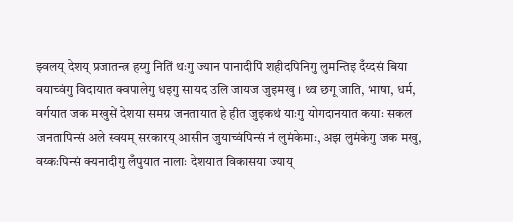झ्वलय् देशय् प्रजातन्त्र हय्गु नितिं थःगु ज्यान पानादीपिं शहीदपिनिगु लुमन्तिइ दँय्दसं बिया वयाच्वंगु विदायात क्वपालेगु धइगु सायद उलि जायज जुइमखु । थ्व छगू जाति, भाषा, धर्म, वर्गयात जक मखुसें देशया समग्र जनतायात हे हीत जुइकथं याःगु योगदानयात कयाः सकल जनतापिन्सं अले स्वयम् सरकारय् आसीन जुयाच्वंपिन्सं नं लुमंकेमाः, अझ लुमंकेगु जक मखु, वय्कःपिन्सं क्यनादीगु लँपुयात नालाः देशयात विकासया ज्याय्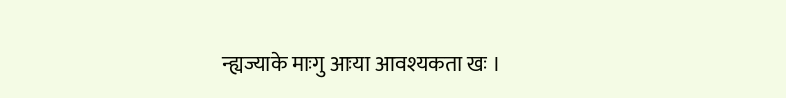न्ह्यज्याके माःगु आःया आवश्यकता खः ।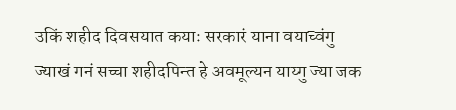उकिं शहीद दिवसयात कयाः सरकारं याना वयाच्वंगु ज्याखं गनं सच्चा शहीदपिन्त हे अवमूल्यन याय्गु ज्या जक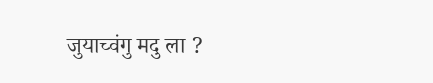जुयाच्वंगु मदु ला ?